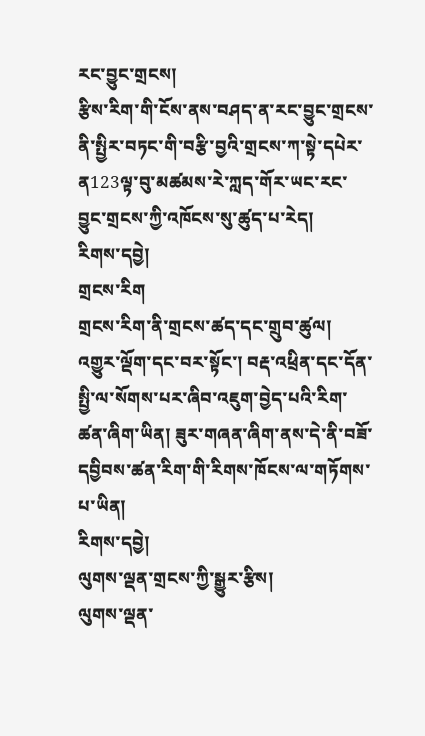རང་བྱུང་གྲངས།
རྩིས་རིག་གི་ངོས་ནས་བཤད་ན་རང་བྱུང་གྲངས་ནི་སྤྱིར་བཏང་གི་བརྩི་བྱའི་གྲངས་ཀ་སྟེ་དཔེར་ན123ལྟ་བུ་མཚམས་རེ་ཀླད་གོར་ཡང་རང་བྱུང་གྲངས་ཀྱི་འཁོངས་སུ་ཚུད་པ་རེད།
རིགས་དབྱེ།
གྲངས་རིག
གྲངས་རིག་ནི་གྲངས་ཚད་དང་གྲུབ་ཚུལ། འགྱུར་ལྡོག་དང་བར་སྟོང་། བརྡ་འཕྲིན་དང་དོན་སྤྱི་ལ་སོགས་པར་ཞིབ་འཇུག་བྱེད་པའི་རིག་ཚན་ཞིག་ཡིན། ཟུར་གཞན་ཞིག་ནས་དེ་ནི་བཟོ་དབྱིབས་ཚན་རིག་གི་རིགས་ཁོངས་ལ་གཏོགས་པ་ཡིན།
རིགས་དབྱེ།
ལུགས་ལྡན་གྲངས་ཀྱི་སྒྱུར་རྩིས།
ལུགས་ལྡན་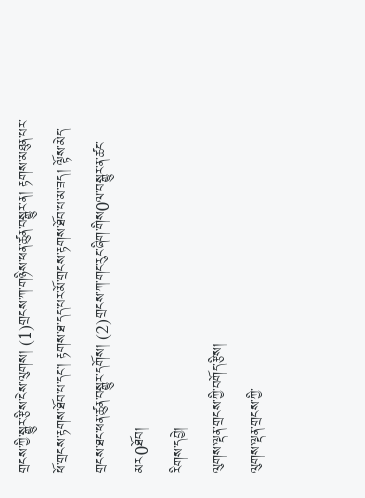གྲངས་ཀྱི་སྒྱུར་རྩིས་ངེས་ལུགས། (1)གྲངས་ཀ་གཉིས་ཕན་ཚུན་བསྒྱུར་ན། རྟགས་མཐུན་པར་ཕོ་གྲངས་རྟགས་ཐོབ་པ་དང་། རྟགས་ཐ་དད་པར་མོ་གྲངས་རྟགས་ཐོབ་པ་མ་ཟད། ལྟོས་མེད་གྲངས་ཐང་ཕན་ཚུན་བསྒྱུར་དགོས། (2)གྲངས་ཀ་གང་རུང་ཞིག་གིས0ལ་བསྒྱུར་ན་ཚང་མར0ཐོབ།
རིགས་དབྱེ།
ལུགས་ལྡན་གྲངས་ཀྱི་བགོད་རྩིས།
ལུགས་ལྡན་གྲངས་ཀྱི་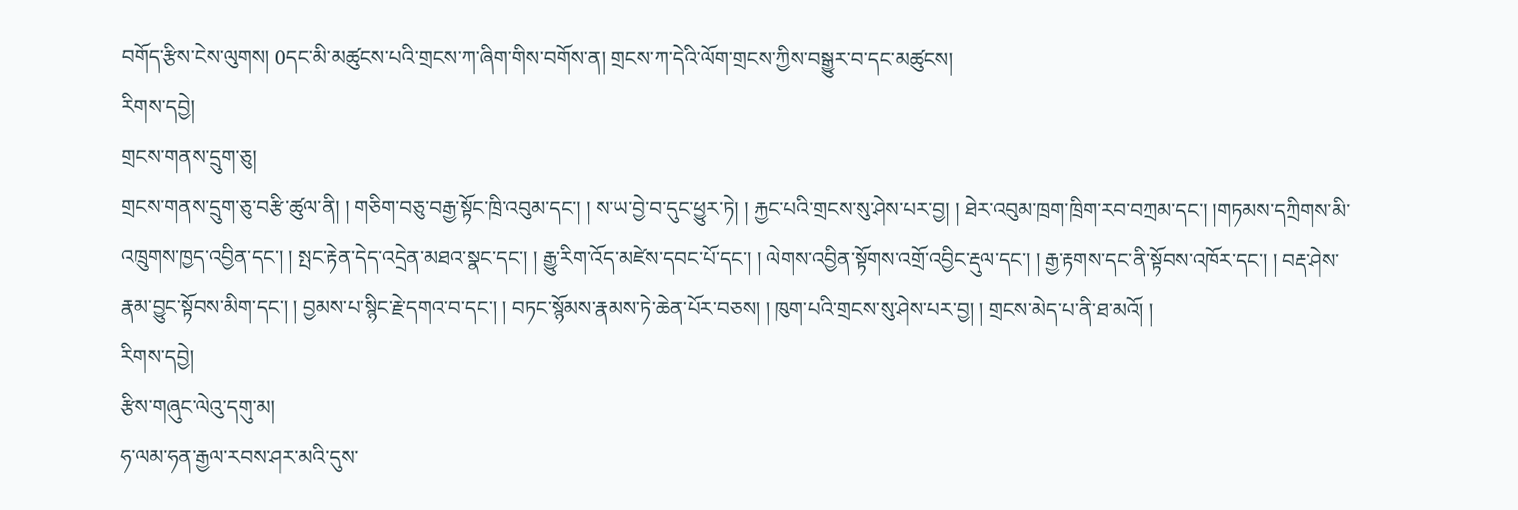བགོད་རྩིས་ངེས་ལུགས། 0དང་མི་མཚུངས་པའི་གྲངས་ཀ་ཞིག་གིས་བགོས་ན། གྲངས་ཀ་དེའི་ལོག་གྲངས་ཀྱིས་བསྒྱུར་བ་དང་མཚུངས།
རིགས་དབྱེ།
གྲངས་གནས་དྲུག་ཅུ།
གྲངས་གནས་དྲུག་ཅུ་བརྩི་ཚུལ་ནི། ། གཅིག་བཅུ་བརྒྱ་སྟོང་ཁྲི་འབུམ་དང་། ། ས་ཡ་བྱེ་བ་དུང་ཕྱུར་ཏེ། ། རྐྱང་པའི་གྲངས་སུ་ཤེས་པར་བྱ། ། ཐེར་འབུམ་ཁྲག་ཁྲིག་རབ་བཀྲམ་དང་། །གཏམས་དཀྲིགས་མི་འཁྲུགས་ཁྱད་འབྱིན་དང་། ། སྤང་རྟེན་དེད་འདྲེན་མཐའ་སྣང་དང་། ། རྒྱུ་རིག་འོད་མཛེས་དབང་པོ་དང་། ། ལེགས་འབྱིན་སྟོགས་འགྲོ་འབྱིང་རྡུལ་དང་། ། རྒྱ་རྟགས་དང་ནི་སྟོབས་འཁོར་དང་། ། བརྡ་ཤེས་རྣམ་བྱུང་སྟོབས་མིག་དང་། ། བྱམས་པ་སྙིང་རྗེ་དགའ་བ་དང་། ། བཏང་སྙོམས་རྣམས་ཏེ་ཆེན་པོར་བཅས། ། ཁུག་པའི་གྲངས་སུ་ཤེས་པར་བྱ། ། གྲངས་མེད་པ་ནི་ཐ་མའོ། །
རིགས་དབྱེ།
རྩིས་གཞུང་ལེའུ་དགུ་མ།
ཧ་ལམ་ཧན་རྒྱལ་རབས་ཤར་མའི་དུས་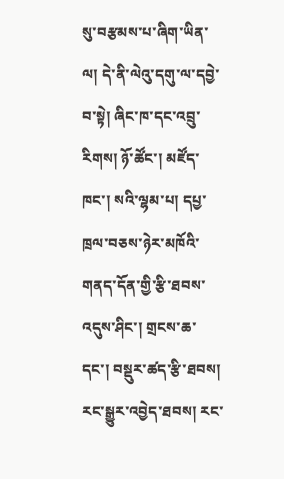སུ་བརྩམས་པ་ཞིག་ཡིན་ལ། དེ་ནི་ལེའུ་དགུ་ལ་དབྱེ་བ་སྟེ། ཞིང་ཁ་དང་འབྲུ་རིགས། ཉོ་ཚོང་། མཛོད་ཁང་། སའི་ལྷམ་པ། དཔྱ་ཁྲལ་བཅས་ཉེར་མཁོའི་གནད་དོན་གྱི་རྩི་ཐབས་འདུས་ཤིང་། གྲངས་ཆ་དང་། བསྡུར་ཚད་རྩི་ཐབས། རང་སྒྱུར་འབྱེད་ཐབས། རང་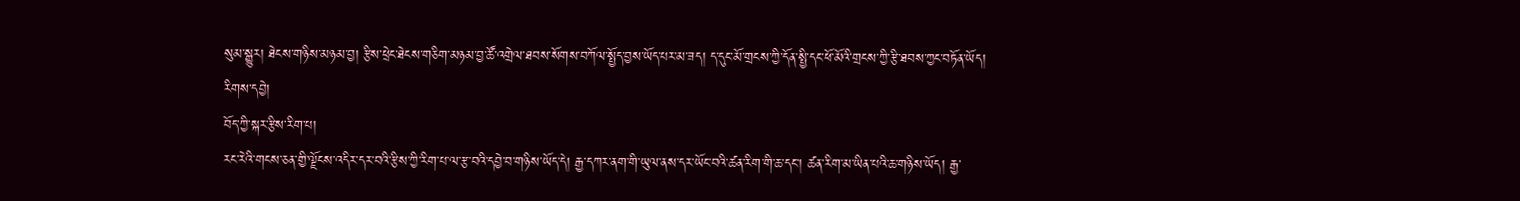སུམ་སྒྱུར། ཐེངས་གཉིས་མཉམ་བྱ། རྩིས་ཕྲེང་ཐེངས་གཅིག་མཉམ་བྱ་ཚོ་འགྲེལ་ཐབས་སོགས་བཀོལ་སྤྱོད་བྱས་ཡོད་པར་མ་ཟད། ད་དུང་མོ་གྲངས་ཀྱི་དོན་སྤྱི་དང་ཕོ་མོའི་གྲངས་ཀྱི་རྩི་ཐབས་ཀྱང་བཏོན་ཡོད།
རིགས་དབྱེ།
བོད་ཀྱི་སྐར་རྩིས་རིག་པ།
རང་རེའི་གངས་ཅན་གྱི་ལྗོངས་འདིར་དར་བའི་རྩིས་ཀྱི་རིག་པ་ལ་རྩ་བའི་དབྱེ་བ་གཉིས་ཡོད་དེ། རྒྱ་དཀར་ནག་གི་ཡུལ་ནས་དར་ཡོང་བའི་ཚན་རིག་གི་ཆ་དང་། ཚན་རིག་མ་ཡིན་པའི་ཆ་གཉིས་ཡོད། རྒྱ་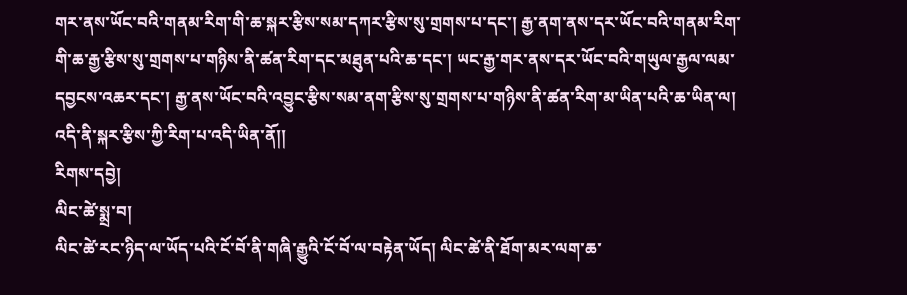གར་ནས་ཡོང་བའི་གནམ་རིག་གི་ཆ་སྐར་རྩིས་སམ་དཀར་རྩིས་སུ་གྲགས་པ་དང་། རྒྱ་ནག་ནས་དར་ཡོང་བའི་གནམ་རིག་གི་ཆ་རྒྱ་རྩིས་སུ་གྲགས་པ་གཉིས་ནི་ཚན་རིག་དང་མཐུན་པའི་ཆ་དང་། ཡང་རྒྱ་གར་ནས་དར་ཡོང་བའི་གཡུལ་རྒྱལ་ལམ་དབྱངས་འཆར་དང་། རྒྱ་ནས་ཡོང་བའི་འབྱུང་རྩིས་སམ་ནག་རྩིས་སུ་གྲགས་པ་གཉིས་ནི་ཚན་རིག་མ་ཡིན་པའི་ཆ་ཡིན་ལ། འདི་ནི་སྐར་རྩིས་ཀྱི་རིག་པ་འདི་ཡིན་ནོ།།
རིགས་དབྱེ།
ལིང་ཚེ་སྨྲ་བ།
ལིང་ཚེ་རང་ཉིད་ལ་ཡོད་པའི་ངོ་བོ་ནི་གཞི་རྒྱུའི་ངོ་བོ་ལ་བརྟེན་ཡོད། ལིང་ཚེ་ནི་ཐོག་མར་ལག་ཆ་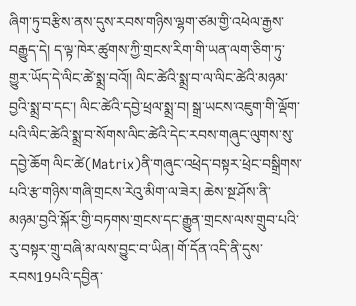ཞིག་ཏུ་བརྩིས་ནས་དུས་རབས་གཉིས་ལྷག་ཙམ་གྱི་འཕེལ་རྒྱས་བརྒྱུད་དེ། ད་ལྟ་ཁེར་ཚུགས་ཀྱི་གྲངས་རིག་གི་ཡན་ལག་ཅིག་ཏུ་གྱུར་ཡོད་དེ་ལིང་ཚེ་སྨྲ་བའོ།། ལིང་ཚེའི་སྨྲ་བ་ལ་ལིང་ཚེའི་མཉམ་བྱའི་སྨྲ་བ་དང་། ལིང་ཚེའི་དབྱེ་ཕྲལ་སྨྲ་བ། སྒྲ་ཡངས་འཇུག་གི་ལྡོག་པའི་ལིང་ཚེའི་སྨྲ་བ་སོགས་ལིང་ཚེའི་དེང་རབས་གཞུང་ལུགས་སུ་དབྱེ་ཆོག ལིང་ཚེ(Matrix)ནི་གཞུང་འཕྲེད་བསྟར་ཕྲེང་བསྒྲིགས་པའི་རྩ་གཉིས་གཞི་གྲངས་རེའུ་མིག་ལ་ཟེར། ཆེས་སྔ་ཤོས་ནི་མཉམ་བྱའི་སྐོར་གྱི་བཏགས་གྲངས་དང་རྒྱུན་གྲངས་ལས་གྲུབ་པའི་རུ་བསྟར་གྲུ་བཞི་མ་ལས་བྱུང་བ་ཡིན། གོ་དོན་འདི་ནི་དུས་རབས19པའི་དབྱིན་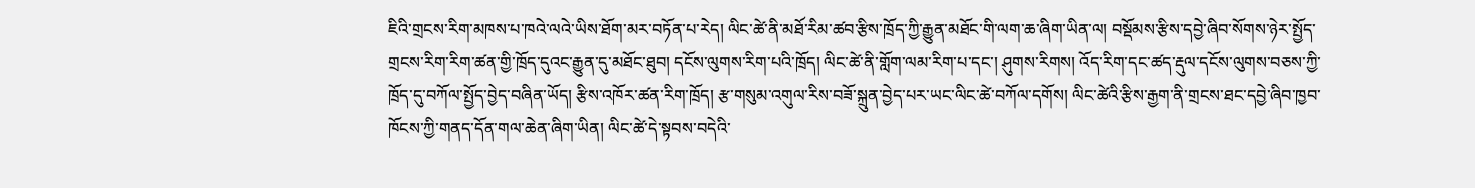ཇིའི་གྲངས་རིག་མཁས་པ་ཁའེ་ལའེ་ཡིས་ཐོག་མར་བཏོན་པ་རེད། ལིང་ཚེ་ནི་མཐོ་རིམ་ཚབ་རྩིས་ཁྲོད་ཀྱི་རྒྱུན་མཐོང་གི་ལག་ཆ་ཞིག་ཡིན་ལ། བསྡོམས་རྩིས་དབྱེ་ཞིབ་སོགས་ཉེར་སྤྱོད་གྲངས་རིག་རིག་ཚན་གྱི་ཁྲོད་དུའང་རྒྱུན་དུ་མཐོང་ཐུབ། དངོས་ལུགས་རིག་པའི་ཁྲོད། ལིང་ཚེ་ནི་གློག་ལམ་རིག་པ་དང་། ཤུགས་རིགས། འོད་རིག་དང་ཚད་རྡུལ་དངོས་ལུགས་བཅས་ཀྱི་ཁྲོད་དུ་བཀོལ་སྤྱོད་བྱེད་བཞིན་ཡོད། རྩིས་འཁོར་ཚན་རིག་ཁྲོད། རྩ་གསུམ་འགུལ་རིས་བཟོ་སྐྲུན་བྱེད་པར་ཡང་ལིང་ཚེ་བཀོལ་དགོས། ལིང་ཚེའི་རྩིས་རྒྱག་ནི་གྲངས་ཐང་དབྱེ་ཞིབ་ཁྱབ་ཁོངས་ཀྱི་གནད་དོན་གལ་ཆེན་ཞིག་ཡིན། ལིང་ཚེ་དེ་སྟབས་བདེའི་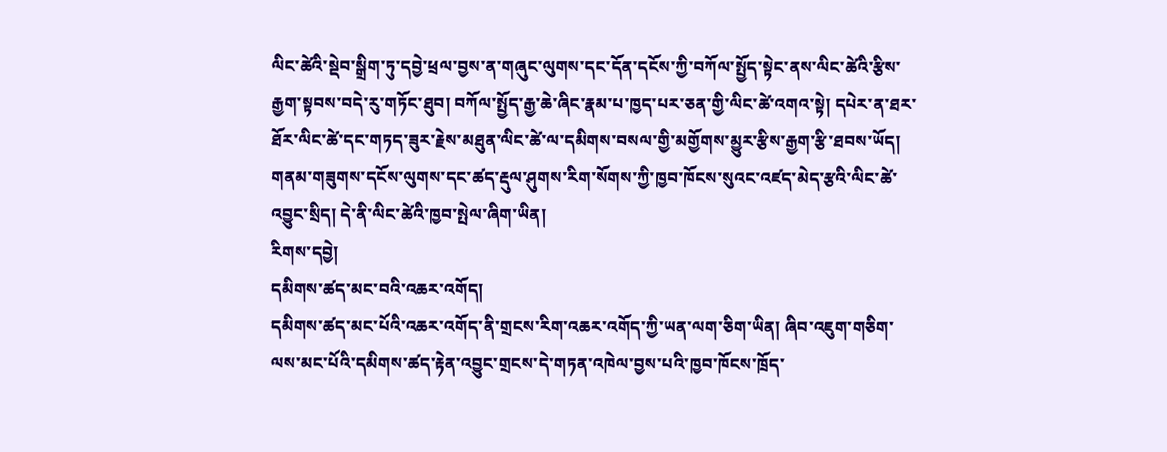ལིང་ཚེའི་སྡེབ་སྒྲིག་ཏུ་དབྱེ་ཕྲལ་བྱས་ན་གཞུང་ལུགས་དང་དོན་དངོས་ཀྱི་བཀོལ་སྤྱོད་སྟེང་ནས་ལིང་ཚེའི་རྩིས་རྒྱག་སྟབས་བདེ་རུ་གཏོང་ཐུབ། བཀོལ་སྤྱོད་རྒྱ་ཆེ་ཞིང་རྣམ་པ་ཁྱད་པར་ཅན་གྱི་ལིང་ཚེ་འགའ་སྟེ། དཔེར་ན་ཐར་ཐོར་ལིང་ཚེ་དང་གཏད་ཟུར་རྗེས་མཐུན་ལིང་ཚེ་ལ་དམིགས་བསལ་གྱི་མགྱོགས་མྱུར་རྩིས་རྒྱག་རྩི་ཐབས་ཡོད། གནམ་གཟུགས་དངོས་ལུགས་དང་ཚད་རྡུལ་ཤུགས་རིག་སོགས་ཀྱི་ཁྱབ་ཁོངས་སུའང་འཛད་མེད་རྩའི་ལིང་ཚེ་འབྱུང་སྲིད། དེ་ནི་ལིང་ཚེའི་ཁྱབ་སྤེལ་ཞིག་ཡིན།
རིགས་དབྱེ།
དམིགས་ཚད་མང་བའི་འཆར་འགོད།
དམིགས་ཚད་མང་པོའི་འཆར་འགོད་ནི་གྲངས་རིག་འཆར་འགོད་ཀྱི་ཡན་ལག་ཅིག་ཡིན། ཞིབ་འཇུག་གཅིག་ལས་མང་པོའི་དམིགས་ཚད་རྟེན་འབྱུང་གྲངས་དེ་གཏན་འཁེལ་བྱས་པའི་ཁྱབ་ཁོངས་ཁྲོད་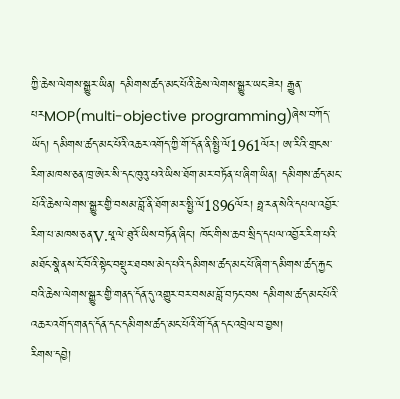ཀྱི་ཆེས་ལེགས་སྒྱུར་ཡིན། དམིགས་ཚད་མང་པོའི་ཆེས་ལེགས་སྒྱུར་ཡང་ཟེར། རྒྱུན་པརMOP(multi-objective programming)ཞེས་བཀོད་ཡོད། དམིགས་ཚད་མང་པོའི་འཆར་འགོད་ཀྱི་གོ་དོན་ནི་སྤྱི་ལོ1961ལོར། ཨ་རིའི་གྲངས་རིག་མཁས་ཅན་ཁྲ་ཨེར་སི་དང་ཁུའུ་པའེ་ཡིས་ཐོག་མར་བཏོན་པ་ཞིག་ཡིན། དམིགས་ཚད་མང་པོའི་ཆེས་ལེགས་སྒྱུར་གྱི་བསམ་བློ་ནི་ཐོག་མར་སྤྱི་ལོ1896ལོར། ཧྥ་རན་སེའི་དཔལ་འབྱོར་རིག་པ་མཁས་ཅནV.ཕཱ་ལེ་ཐུའོ་ཡིས་བཏོན་ཞིང་། ཁོང་གིས་ཆབ་སྲིད་དཔལ་འབྱོར་རིག་པའི་མཐོང་སྣེ་ནས་ངོ་བོའི་སྟེང་བསྡུར་ཐབས་མེད་པའི་དམིགས་ཚད་མང་པོ་ཞིག་དམིགས་ཚད་རྐྱང་བའི་ཆེས་ལེགས་སྒྱུར་གྱི་གནད་དོན་དུ་འགྱུར་བར་བསམ་བློ་བཏང་བས དམིགས་ཚད་མང་པོའི་འཆར་འགོད་གནད་དོན་དང་དམིགས་ཚད་མང་པོའི་གོ་དོན་དང་འབྲེལ་བ་བྱས།
རིགས་དབྱེ།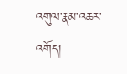འགུལ་རྣམ་འཆར་འགོད།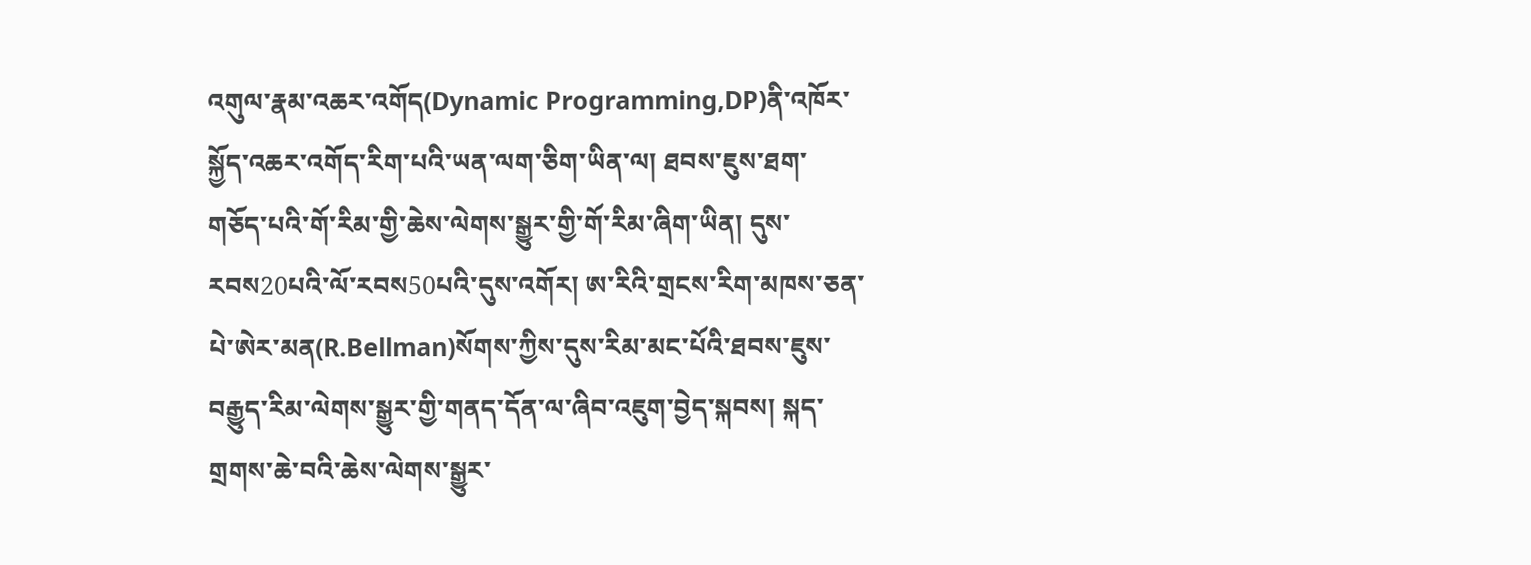འགུལ་རྣམ་འཆར་འགོད(Dynamic Programming,DP)ནི་འཁོར་སྐྱོད་འཆར་འགོད་རིག་པའི་ཡན་ལག་ཅིག་ཡིན་ལ། ཐབས་ཇུས་ཐག་གཅོད་པའི་གོ་རིམ་གྱི་ཆེས་ལེགས་སྒྱུར་གྱི་གོ་རིམ་ཞིག་ཡིན། དུས་རབས20པའི་ལོ་རབས50པའི་དུས་འགོར། ཨ་རིའི་གྲངས་རིག་མཁས་ཅན་པེ་ཨེར་མན(R.Bellman)སོགས་ཀྱིས་དུས་རིམ་མང་པོའི་ཐབས་ཇུས་བརྒྱུད་རིམ་ལེགས་སྒྱུར་གྱི་གནད་དོན་ལ་ཞིབ་འཇུག་བྱེད་སྐབས། སྐད་གྲགས་ཆེ་བའི་ཆེས་ལེགས་སྒྱུར་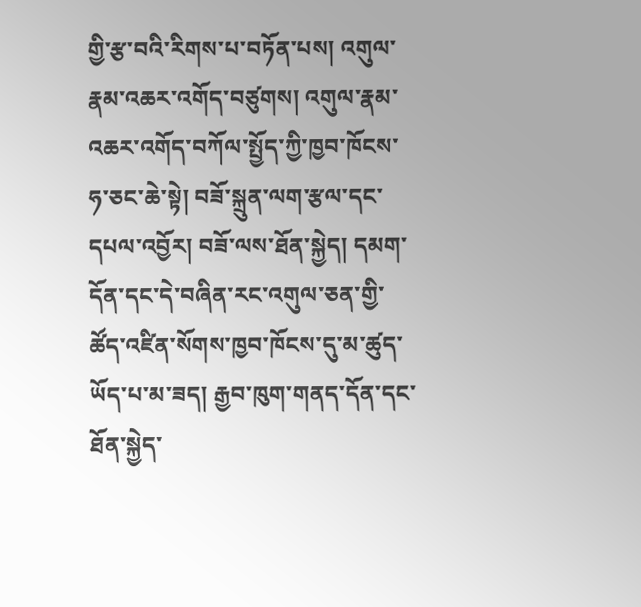གྱི་རྩ་བའི་རིགས་པ་བཏོན་པས། འགུལ་རྣམ་འཆར་འགོད་བཙུགས། འགུལ་རྣམ་འཆར་འགོད་བཀོལ་སྤྱོད་ཀྱི་ཁྱབ་ཁོངས་ཧ་ཅང་ཆེ་སྟེ། བཟོ་སྐྲུན་ལག་རྩལ་དང་དཔལ་འབྱོར། བཟོ་ལས་ཐོན་སྐྱེད། དམག་དོན་དང་དེ་བཞིན་རང་འགུལ་ཅན་གྱི་ཚོད་འཛིན་སོགས་ཁྱབ་ཁོངས་དུ་མ་ཚུད་ཡོད་པ་མ་ཟད། རྒྱབ་ཁུག་གནད་དོན་དང་ཐོན་སྐྱེད་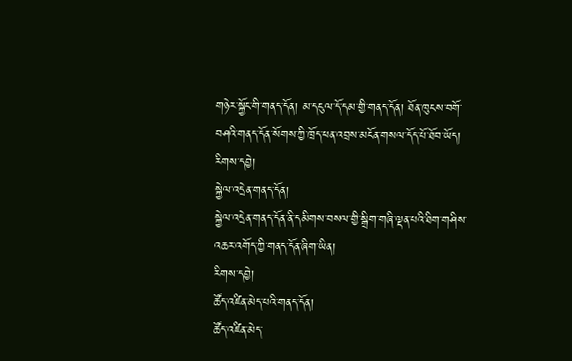གཉེར་སྐྱོང་གི་གནད་དོན། མ་དངུལ་དོ་དམ་གྱི་གནད་དོན། ཐོན་ཁུངས་བགོ་བཤའི་གནད་དོན་སོགས་ཀྱི་ཁྲོད་ཕན་འབྲས་མངོན་གསལ་དོད་པོ་ཐོབ་ཡོད།
རིགས་དབྱེ།
སྐྱེལ་འདྲེན་གནད་དོན།
སྐྱེལ་འདྲེན་གནད་དོན་ནི་དམིགས་བསལ་གྱི་སྒྲིག་གཞི་ལྡན་པའི་ཐིག་གཤིས་འཆར་འགོད་ཀྱི་གནད་དོན་ཞིག་ཡིན།
རིགས་དབྱེ།
ཚོད་འཛིན་མེད་པའི་གནད་དོན།
ཚོད་འཛིན་མེད་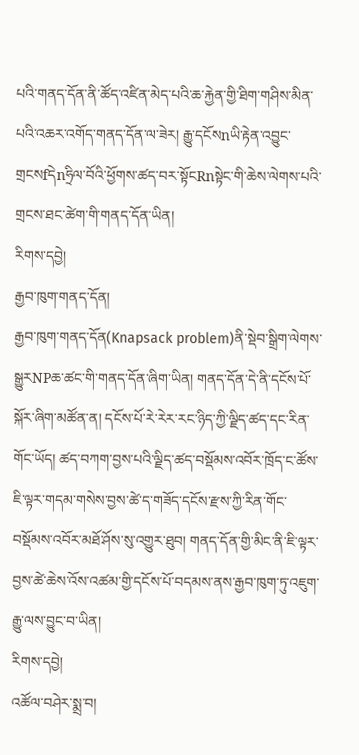པའི་གནད་དོན་ནི་ཚོད་འཛིན་མེད་པའི་ཆ་རྐྱེན་གྱི་ཐིག་གཤིས་མིན་པའི་འཆར་འགོད་གནད་དོན་ལ་ཟེར། རྒྱུ་དངོསnཡི་རྟེན་འབྱུང་གྲངསfདེnཧྲིལ་བོའི་ཕྱོགས་ཚད་བར་སྟོངRnསྟེང་གི་ཆེས་ལེགས་པའི་གྲངས་ཐང་ཚེག་གི་གནད་དོན་ཡིན།
རིགས་དབྱེ།
རྒྱབ་ཁུག་གནད་དོན།
རྒྱབ་ཁུག་གནད་དོན(Knapsack problem)ནི་སྡེབ་སྒྲིག་ལེགས་སྒྱུརNPཆ་ཚང་གི་གནད་དོན་ཞིག་ཡིན། གནད་དོན་དེ་ནི་དངོས་པོ་སྐོར་ཞིག་མཚོན་ན། དངོས་པོ་རེ་རེར་རང་ཉིད་ཀྱི་ལྗིད་ཚད་དང་རིན་གོང་ཡོད། ཚད་བཀག་བྱས་པའི་ལྗིད་ཚད་བསྡོམས་འབོར་ཁྲོད་ང་ཚོས་ཇི་ལྟར་གདམ་གསེས་བྱས་ཚེ་ད་གཟོད་དངོས་རྫས་ཀྱི་རིན་གོང་བསྡོམས་འབོར་མཐོ་ཤོས་སུ་འགྱུར་ཐུབ། གནད་དོན་གྱི་མིང་ནི་ཇི་ལྟར་བྱས་ཚེ་ཆེས་འོས་འཚམ་གྱི་དངོས་པོ་བདམས་ནས་རྒྱབ་ཁུག་ཏུ་འཇུག་རྒྱུ་ལས་བྱུང་བ་ཡིན།
རིགས་དབྱེ།
འཚོལ་བཤེར་སྨྲ་བ།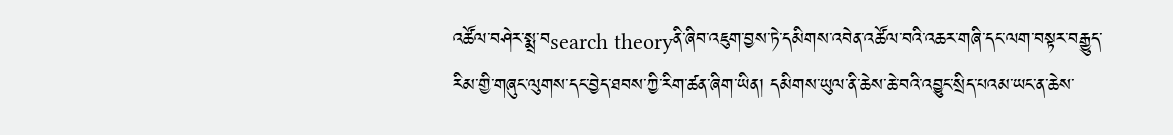འཚོལ་བཤེར་སྨྲ་བsearch theoryནི་ཞིབ་འཇུག་བྱས་ཏེ་དམིགས་འབེན་འཚོལ་བའི་འཆར་གཞི་དང་ལག་བསྟར་བརྒྱུད་རིམ་གྱི་གཞུང་ལུགས་དང་བྱེད་ཐབས་ཀྱི་རིག་ཚན་ཞིག་ཡིན། དམིགས་ཡུལ་ནི་ཆེས་ཆེ་བའི་འབྱུང་སྲིད་པའམ་ཡང་ན་ཆེས་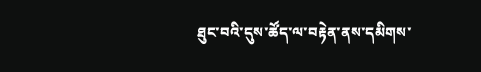ཐུང་བའི་དུས་ཚོད་ལ་བརྟེན་ནས་དམིགས་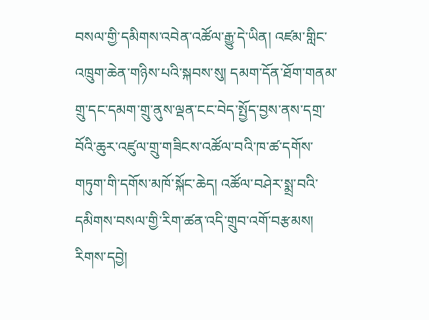བསལ་གྱི་དམིགས་འབེན་འཚོལ་རྒྱུ་དེ་ཡིན། འཛམ་གླིང་འཁྲུག་ཆེན་གཉིས་པའི་སྐབས་སུ། དམག་དོན་ཐོག་གནམ་གྲུ་དང་དམག་གྲུ་ནུས་ལྡན་ངང་བེད་སྤྱོད་བྱས་ནས་དགྲ་བོའི་ཆུར་འཛུལ་གྲུ་གཟིངས་འཚོལ་བའི་ཁ་ཚ་དགོས་གཏུག་གི་དགོས་མཁོ་སྐོང་ཆེད། འཚོལ་བཤེར་སྨྲ་བའི་དམིགས་བསལ་གྱི་རིག་ཚན་འདི་གྲུབ་འགོ་བརྩམས།
རིགས་དབྱེ།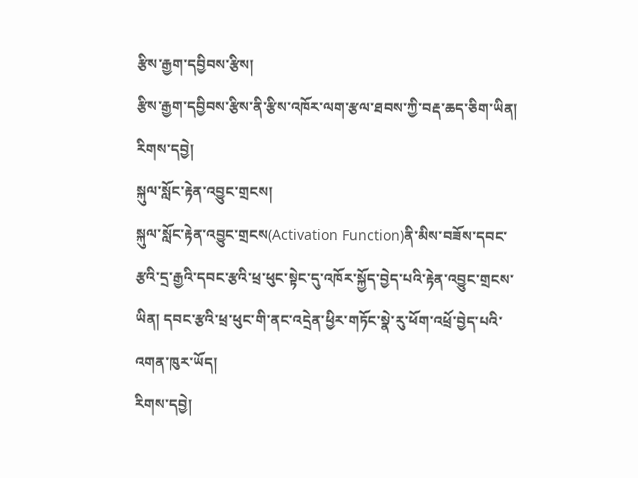རྩིས་རྒྱག་དབྱིབས་རྩིས།
རྩིས་རྒྱག་དབྱིབས་རྩིས་ནི་རྩིས་འཁོར་ལག་རྩལ་ཐབས་ཀྱི་བརྡ་ཆད་ཅིག་ཡིན།
རིགས་དབྱེ།
སྐུལ་སློང་རྟེན་འབྱུང་གྲངས།
སྐུལ་སློང་རྟེན་འབྱུང་གྲངས(Activation Function)ནི་མིས་བཟོས་དབང་རྩའི་དྲ་རྒྱའི་དབང་རྩའི་ཕྲ་ཕུང་སྟེང་དུ་འཁོར་སྐྱོད་བྱེད་པའི་རྟེན་འབྱུང་གྲངས་ཡིན། དབང་རྩའི་ཕྲ་ཕུང་གི་ནང་འདྲེན་ཕྱིར་གཏོང་སྣེ་རུ་ཕོག་འཕྲོ་བྱེད་པའི་འགན་ཁུར་ཡོད།
རིགས་དབྱེ།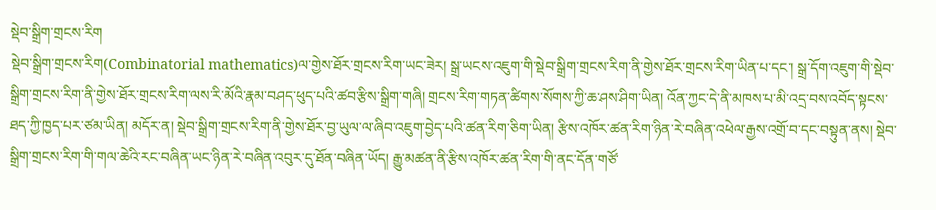སྡེབ་སྒྲིག་གྲངས་རིག
སྡེབ་སྒྲིག་གྲངས་རིག(Combinatorial mathematics)ལ་གྱེས་ཐོར་གྲངས་རིག་ཡང་ཟེར། སྒྲ་ཡངས་འཇུག་གི་སྡེབ་སྒྲིག་གྲངས་རིག་ནི་གྱེས་ཐོར་གྲངས་རིག་ཡིན་པ་དང་། སྒྲ་དོག་འཇུག་གི་སྡེབ་སྒྲིག་གྲངས་རིག་ནི་གྱེས་ཐོར་གྲངས་རིག་ལས་རི་མོའི་རྣམ་བཤད་ཕུད་པའི་ཚབ་རྩིས་སྒྲིག་གཞི། གྲངས་རིག་གཏན་ཚིགས་སོགས་ཀྱི་ཆ་ཤས་ཤིག་ཡིན། འོན་ཀྱང་དེ་ནི་མཁས་པ་མི་འདྲ་བས་འབོད་སྟངས་ཐད་ཀྱི་ཁྱད་པར་ཙམ་ཡིན། མདོར་ན། སྡེབ་སྒྲིག་གྲངས་རིག་ནི་གྱེས་ཐོར་བྱ་ཡུལ་ལ་ཞིབ་འཇུག་བྱེད་པའི་ཚན་རིག་ཅིག་ཡིན། རྩིས་འཁོར་ཚན་རིག་ཉིན་རེ་བཞིན་འཕེལ་རྒྱས་འགྲོ་བ་དང་བསྟུན་ནས། སྡེབ་སྒྲིག་གྲངས་རིག་གི་གལ་ཆེའི་རང་བཞིན་ཡང་ཉིན་རེ་བཞིན་འབུར་དུ་ཐོན་བཞིན་ཡོད། རྒྱུ་མཚན་ནི་རྩིས་འཁོར་ཚན་རིག་གི་ནང་དོན་གཙོ་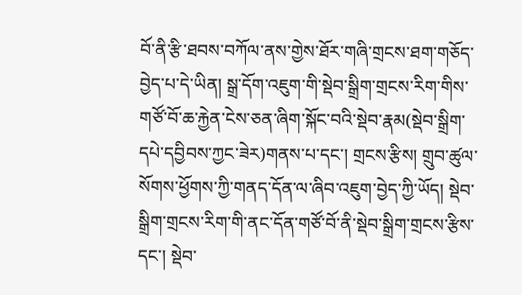བོ་ནི་རྩི་ཐབས་བཀོལ་ནས་གྱེས་ཐོར་གཞི་གྲངས་ཐག་གཅོད་བྱེད་པ་དེ་ཡིན། སྒྲ་དོག་འཇུག་གི་སྡེབ་སྒྲིག་གྲངས་རིག་གིས་གཙོ་བོ་ཆ་རྐྱེན་ངེས་ཅན་ཞིག་སྐོང་བའི་སྡེབ་རྣམ(སྡེབ་སྒྲིག་དཔེ་དབྱིབས་ཀྱང་ཟེར)གནས་པ་དང་། གྲངས་རྩིས། གྲུབ་ཚུལ་སོགས་ཕྱོགས་ཀྱི་གནད་དོན་ལ་ཞིབ་འཇུག་བྱེད་ཀྱི་ཡོད། སྡེབ་སྒྲིག་གྲངས་རིག་གི་ནང་དོན་གཙོ་བོ་ནི་སྡེབ་སྒྲིག་གྲངས་རྩིས་དང་། སྡེབ་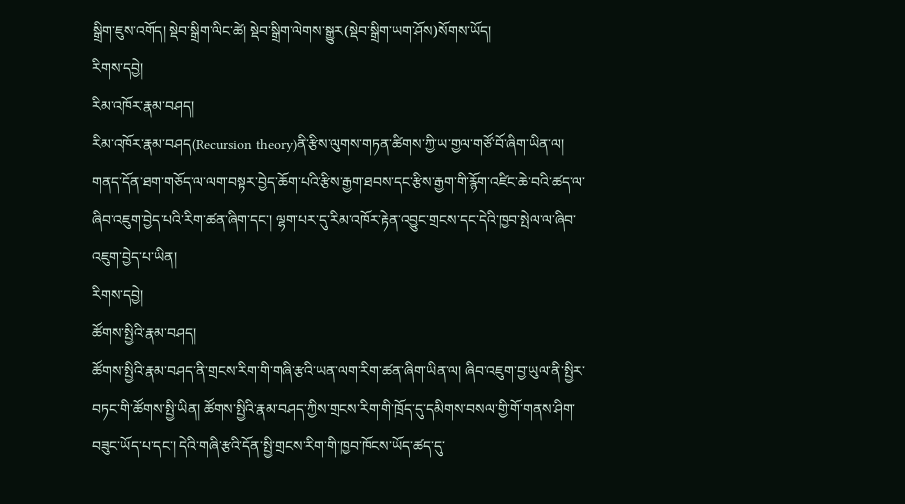སྒྲིག་ཇུས་འགོད། སྡེབ་སྒྲིག་ལིང་ཚེ། སྡེབ་སྒྲིག་ལེགས་སྒྱུར(སྡེབ་སྒྲིག་ཡག་ཤོས)སོགས་ཡོད།
རིགས་དབྱེ།
རིམ་འཁོར་རྣམ་བཤད།
རིམ་འཁོར་རྣམ་བཤད(Recursion theory)ནི་རྩིས་ལུགས་གཏན་ཚིགས་ཀྱི་ཡ་གྱལ་གཙོ་བོ་ཞིག་ཡིན་ལ། གནད་དོན་ཐག་གཅོད་ལ་ལག་བསྟར་བྱེད་ཆོག་པའི་རྩིས་རྒྱག་ཐབས་དང་རྩིས་རྒྱག་གི་རྙོག་འཛིང་ཆེ་བའི་ཚད་ལ་ཞིབ་འཇུག་བྱེད་པའི་རིག་ཚན་ཞིག་དང་། ལྷག་པར་དུ་རིམ་འཁོར་རྟེན་འབྱུང་གྲངས་དང་དེའི་ཁྱབ་སྤེལ་ལ་ཞིབ་འཇུག་བྱེད་པ་ཡིན།
རིགས་དབྱེ།
ཚོགས་སྤྱིའི་རྣམ་བཤད།
ཚོགས་སྤྱིའི་རྣམ་བཤད་ནི་གྲངས་རིག་གི་གཞི་རྩའི་ཡན་ལག་རིག་ཚན་ཞིག་ཡིན་ལ། ཞིབ་འཇུག་བྱ་ཡུལ་ནི་སྤྱིར་བཏང་གི་ཚོགས་སྤྱི་ཡིན། ཚོགས་སྤྱིའི་རྣམ་བཤད་ཀྱིས་གྲངས་རིག་གི་ཁྲོད་དུ་དམིགས་བསལ་གྱི་གོ་གནས་ཤིག་བཟུང་ཡོད་པ་དང་། དེའི་གཞི་རྩའི་དོན་སྤྱི་གྲངས་རིག་གི་ཁྱབ་ཁོངས་ཡོད་ཚད་དུ་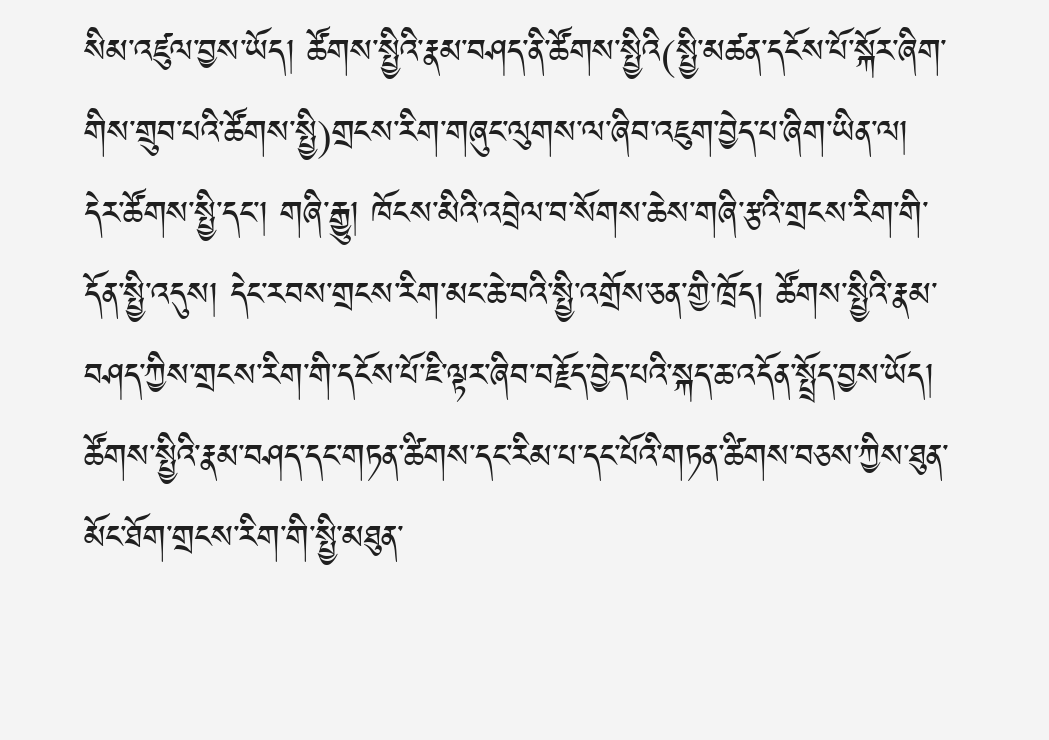སིམ་འཛུལ་བྱས་ཡོད། ཚོགས་སྤྱིའི་རྣམ་བཤད་ནི་ཚོགས་སྤྱིའི(སྤྱི་མཚན་དངོས་པོ་སྐོར་ཞིག་གིས་གྲུབ་པའི་ཚོགས་སྤྱི)གྲངས་རིག་གཞུང་ལུགས་ལ་ཞིབ་འཇུག་བྱེད་པ་ཞིག་ཡིན་ལ། དེར་ཚོགས་སྤྱི་དང་། གཞི་རྒྱུ། ཁོངས་མིའི་འབྲེལ་བ་སོགས་ཆེས་གཞི་རྩའི་གྲངས་རིག་གི་དོན་སྤྱི་འདུས། དེང་རབས་གྲངས་རིག་མང་ཆེ་བའི་སྤྱི་འགྲོས་ཅན་གྱི་ཁྲོད། ཚོགས་སྤྱིའི་རྣམ་བཤད་ཀྱིས་གྲངས་རིག་གི་དངོས་པོ་ཇི་ལྟར་ཞིབ་བརྗོད་བྱེད་པའི་སྐད་ཆ་འདོན་སྤྲོད་བྱས་ཡོད། ཚོགས་སྤྱིའི་རྣམ་བཤད་དང་གཏན་ཚིགས་དང་རིམ་པ་དང་པོའི་གཏན་ཚིགས་བཅས་ཀྱིས་ཐུན་མོང་ཐོག་གྲངས་རིག་གི་སྤྱི་མཐུན་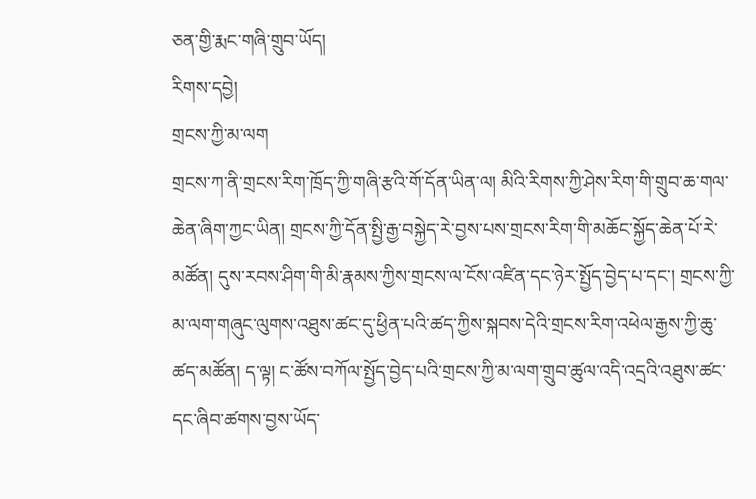ཅན་གྱི་རྨང་གཞི་གྲུབ་ཡོད།
རིགས་དབྱེ།
གྲངས་ཀྱི་མ་ལག
གྲངས་ཀ་ནི་གྲངས་རིག་ཁྲོད་ཀྱི་གཞི་རྩའི་གོ་དོན་ཡིན་ལ། མིའི་རིགས་ཀྱི་ཤེས་རིག་གི་གྲུབ་ཆ་གལ་ཆེན་ཞིག་ཀྱང་ཡིན། གྲངས་ཀྱི་དོན་སྤྱི་རྒྱ་བསྐྱེད་རེ་བྱས་པས་གྲངས་རིག་གི་མཆོང་སྐྱོད་ཆེན་པོ་རེ་མཚོན། དུས་རབས་ཤིག་གི་མི་རྣམས་ཀྱིས་གྲངས་ལ་ངོས་འཛིན་དང་ཉེར་སྤྱོད་བྱེད་པ་དང་། གྲངས་ཀྱི་མ་ལག་གཞུང་ལུགས་འཐུས་ཚང་དུ་ཕྱིན་པའི་ཚད་ཀྱིས་སྐབས་དེའི་གྲངས་རིག་འཕེལ་རྒྱས་ཀྱི་ཆུ་ཚད་མཚོན། ད་ལྟ། ང་ཚོས་བཀོལ་སྤྱོད་བྱེད་པའི་གྲངས་ཀྱི་མ་ལག་གྲུབ་ཚུལ་འདི་འདྲའི་འཐུས་ཚང་དང་ཞིབ་ཚགས་བྱས་ཡོད་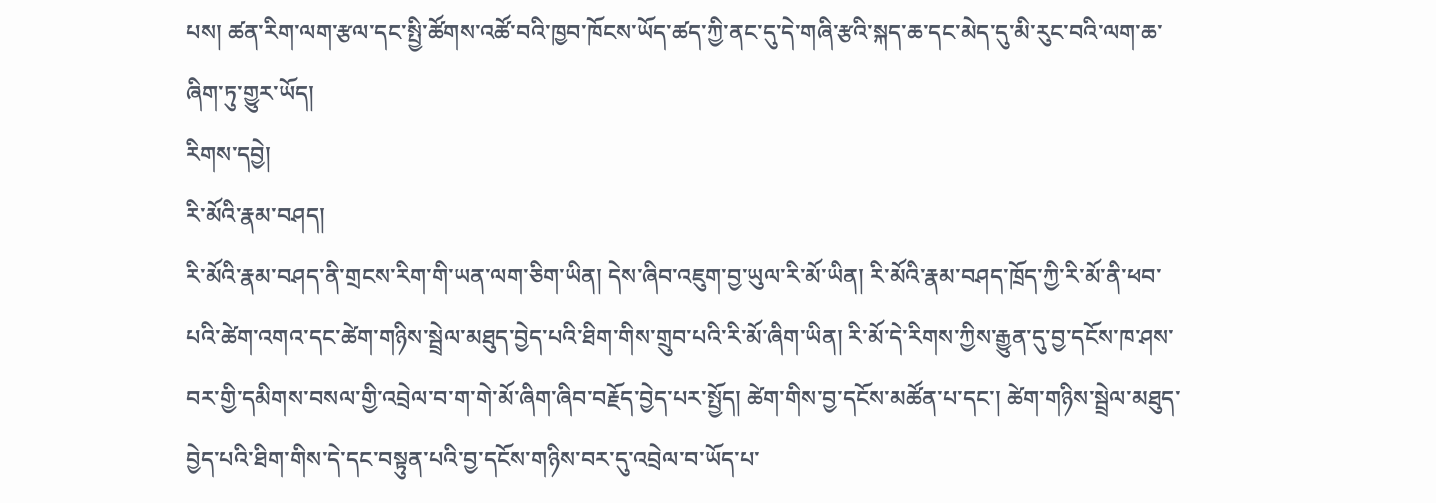པས། ཚན་རིག་ལག་རྩལ་དང་སྤྱི་ཚོགས་འཚོ་བའི་ཁྱབ་ཁོངས་ཡོད་ཚད་ཀྱི་ནང་དུ་དེ་གཞི་རྩའི་སྐད་ཆ་དང་མེད་དུ་མི་རུང་བའི་ལག་ཆ་ཞིག་ཏུ་གྱུར་ཡོད།
རིགས་དབྱེ།
རི་མོའི་རྣམ་བཤད།
རི་མོའི་རྣམ་བཤད་ནི་གྲངས་རིག་གི་ཡན་ལག་ཅིག་ཡིན། དེས་ཞིབ་འཇུག་བྱ་ཡུལ་རི་མོ་ཡིན། རི་མོའི་རྣམ་བཤད་ཁྲོད་ཀྱི་རི་མོ་ནི་ཕབ་པའི་ཚེག་འགའ་དང་ཚེག་གཉིས་སྦྲེལ་མཐུད་བྱེད་པའི་ཐིག་གིས་གྲུབ་པའི་རི་མོ་ཞིག་ཡིན། རི་མོ་དེ་རིགས་ཀྱིས་རྒྱུན་དུ་བྱ་དངོས་ཁ་ཤས་བར་གྱི་དམིགས་བསལ་གྱི་འབྲེལ་བ་ག་གེ་མོ་ཞིག་ཞིབ་བརྗོད་བྱེད་པར་སྤྱོད། ཚེག་གིས་བྱ་དངོས་མཚོན་པ་དང་། ཚེག་གཉིས་སྦྲེལ་མཐུད་བྱེད་པའི་ཐིག་གིས་དེ་དང་བསྟུན་པའི་བྱ་དངོས་གཉིས་བར་དུ་འབྲེལ་བ་ཡོད་པ་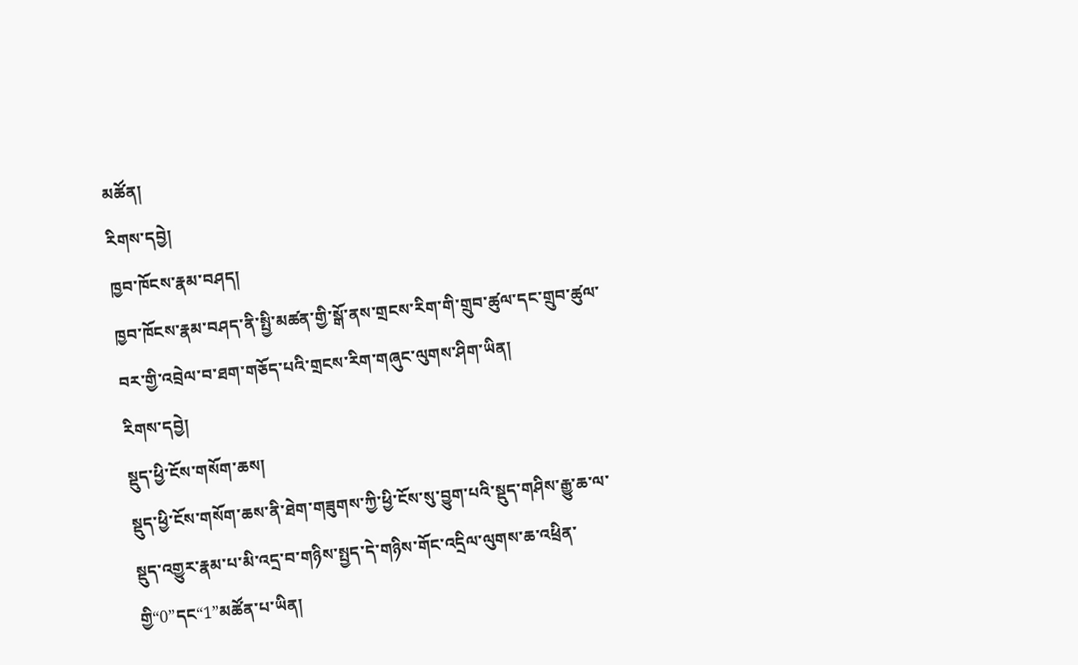མཚོན།
རིགས་དབྱེ།
ཁྱབ་ཁོངས་རྣམ་བཤད།
ཁྱབ་ཁོངས་རྣམ་བཤད་ནི་སྤྱི་མཚན་གྱི་སྒོ་ནས་གྲངས་རིག་གི་གྲུབ་ཚུལ་དང་གྲུབ་ཚུལ་བར་གྱི་འབྲེལ་བ་ཐག་གཅོད་པའི་གྲངས་རིག་གཞུང་ལུགས་ཤིག་ཡིན།
རིགས་དབྱེ།
སྡུད་ཕྱི་ངོས་གསོག་ཆས།
སྡུད་ཕྱི་ངོས་གསོག་ཆས་ནི་ཐེག་གཟུགས་ཀྱི་ཕྱི་ངོས་སུ་བྱུག་པའི་སྡུད་གཤིས་རྒྱུ་ཆ་ལ་སྡུད་འགྱུར་རྣམ་པ་མི་འདྲ་བ་གཉིས་སྤྱད་དེ་གཉིས་གོང་འདྲིལ་ལུགས་ཆ་འཕྲིན་གྱི“0”དང“1”མཚོན་པ་ཡིན།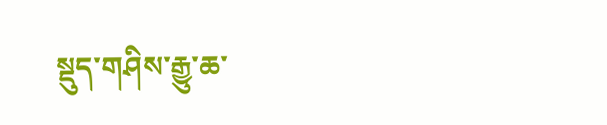སྡུད་གཤིས་རྒྱུ་ཆ་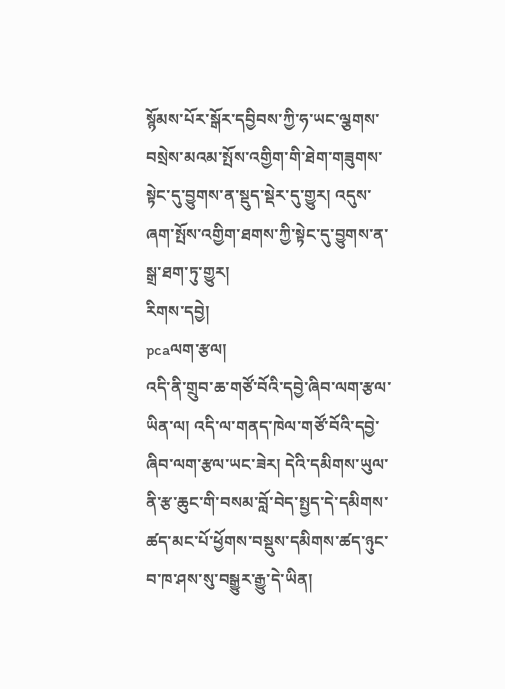སྙོམས་པོར་སྒོར་དབྱིབས་ཀྱི་ཧ་ཡང་ལྕགས་བསྲེས་མའམ་སྤོས་འགྱིག་གི་ཐེག་གཟུགས་སྟེང་དུ་བྱུགས་ན་སྡུད་སྡེར་དུ་གྱུར། འདུས་ཞག་སྤོས་འགྱིག་ཐགས་ཀྱི་སྟེང་དུ་བྱུགས་ན་སྒྲ་ཐག་ཏུ་གྱུར།
རིགས་དབྱེ།
pcaལག་རྩལ།
འདི་ནི་གྲུབ་ཆ་གཙོ་བོའི་དབྱེ་ཞིབ་ལག་རྩལ་ཡིན་ལ། འདི་ལ་གནད་ཁེལ་གཙོ་བོའི་དབྱེ་ཞིབ་ལག་རྩལ་ཡང་ཟེར། དེའི་དམིགས་ཡུལ་ནི་རྩ་ཆུང་གི་བསམ་བློ་བེད་སྤྱད་དེ་དམིགས་ཚད་མང་པོ་ཕྱོགས་བསྡུས་དམིགས་ཚད་ཉུང་བ་ཁ་ཤས་སུ་བསྒྱུར་རྒྱུ་དེ་ཡིན།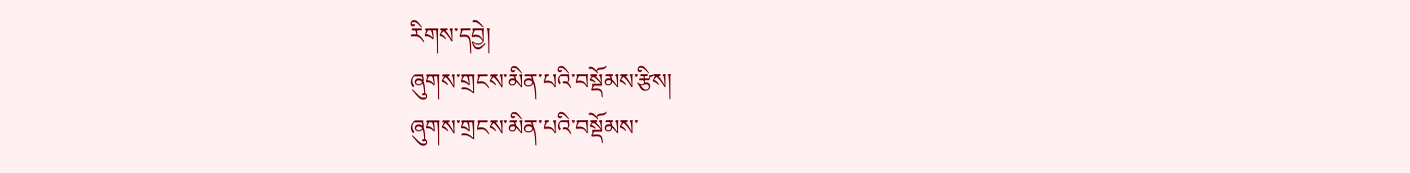རིགས་དབྱེ།
ཞུགས་གྲངས་མིན་པའི་བསྡོམས་རྩིས།
ཞུགས་གྲངས་མིན་པའི་བསྡོམས་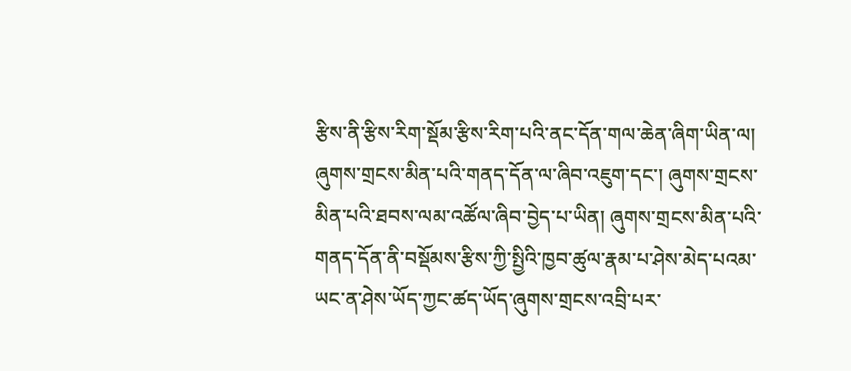རྩིས་ནི་རྩིས་རིག་སྡོམ་རྩིས་རིག་པའི་ནང་དོན་གལ་ཆེན་ཞིག་ཡིན་ལ། ཞུགས་གྲངས་མིན་པའི་གནད་དོན་ལ་ཞིབ་འཇུག་དང་། ཞུགས་གྲངས་མིན་པའི་ཐབས་ལམ་འཚོལ་ཞིབ་བྱེད་པ་ཡིན། ཞུགས་གྲངས་མིན་པའི་གནད་དོན་ནི་བསྡོམས་རྩིས་ཀྱི་སྤྱིའི་ཁྱབ་ཚུལ་རྣམ་པ་ཤེས་མེད་པའམ་ཡང་ན་ཤེས་ཡོད་ཀྱང་ཚད་ཡོད་ཞུགས་གྲངས་འབྲི་པར་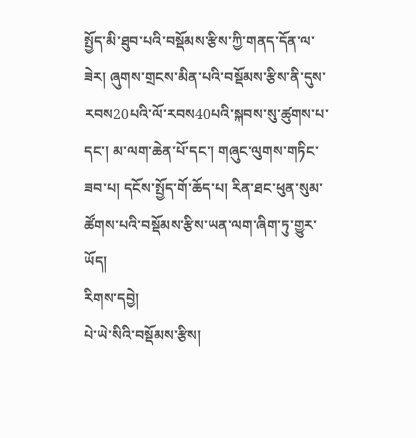སྤྱོད་མི་ཐུབ་པའི་བསྡོམས་རྩིས་ཀྱི་གནད་དོན་ལ་ཟེར། ཞུགས་གྲངས་མིན་པའི་བསྡོམས་རྩིས་ནི་དུས་རབས20པའི་ལོ་རབས40པའི་སྐབས་སུ་ཚུགས་པ་དང་། མ་ལག་ཆེན་པོ་དང་། གཞུང་ལུགས་གཏིང་ཟབ་པ། དངོས་སྤྱོད་གོ་ཆོད་པ། རིན་ཐང་ཕུན་སུམ་ཚོགས་པའི་བསྡོམས་རྩིས་ཡན་ལག་ཞིག་ཏུ་གྱུར་ཡོད།
རིགས་དབྱེ།
པེ་ཡེ་སིའི་བསྡོམས་རྩིས།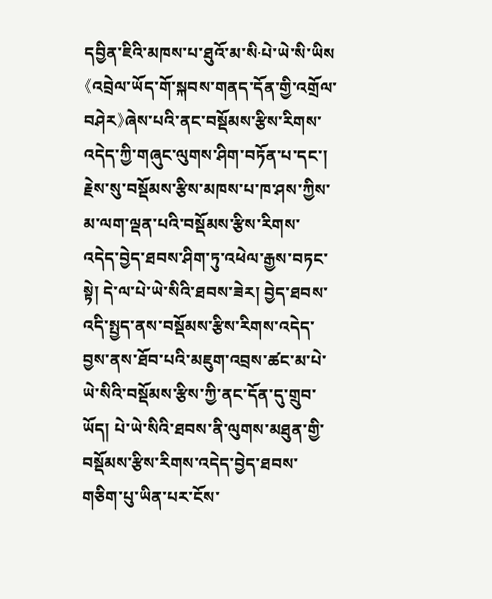དབྱིན་ཇིའི་མཁས་པ་ཐུའོ་མ་སི·པེ་ཡེ་སི་ཡིས《འབྲེལ་ཡོད་གོ་སྐབས་གནད་དོན་གྱི་འགྲོལ་བཤེར》ཞེས་པའི་ནང་བསྡོམས་རྩིས་རིགས་འདེད་ཀྱི་གཞུང་ལུགས་ཤིག་བཏོན་པ་དང་། རྗེས་སུ་བསྡོམས་རྩིས་མཁས་པ་ཁ་ཤས་ཀྱིས་མ་ལག་ལྡན་པའི་བསྡོམས་རྩིས་རིགས་འདེད་བྱེད་ཐབས་ཤིག་ཏུ་འཕེལ་རྒྱས་བཏང་སྟེ། དེ་ལ་པེ་ཡེ་སིའི་ཐབས་ཟེར། བྱེད་ཐབས་འདི་སྤྱད་ནས་བསྡོམས་རྩིས་རིགས་འདེད་བྱས་ནས་ཐོབ་པའི་མཇུག་འབྲས་ཚང་མ་པེ་ཡེ་སིའི་བསྡོམས་རྩིས་ཀྱི་ནང་དོན་དུ་གྲུབ་ཡོད། པེ་ཡེ་སིའི་ཐབས་ནི་ལུགས་མཐུན་གྱི་བསྡོམས་རྩིས་རིགས་འདེད་བྱེད་ཐབས་གཅིག་པུ་ཡིན་པར་ངོས་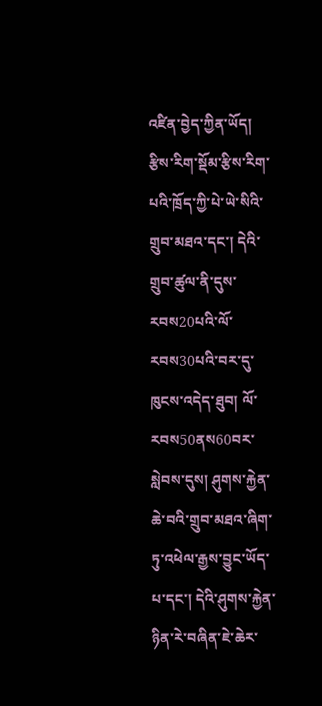འཛིན་བྱེད་ཀྱིན་ཡོད། རྩིས་རིག་སྡོམ་རྩིས་རིག་པའི་ཁྲོད་ཀྱི་པེ་ཡེ་སིའི་གྲུབ་མཐའ་དང་། དེའི་གྲུབ་ཚུལ་ནི་དུས་རབས20པའི་ལོ་རབས30པའི་བར་དུ་ཁུངས་འདེད་ཐུབ། ལོ་རབས50ནས60བར་སླེབས་དུས། ཤུགས་རྐྱེན་ཆེ་བའི་གྲུབ་མཐའ་ཞིག་ཏུ་འཕེལ་རྒྱས་བྱུང་ཡོད་པ་དང་། དེའི་ཤུགས་རྐྱེན་ཉིན་རེ་བཞིན་ཇེ་ཆེར་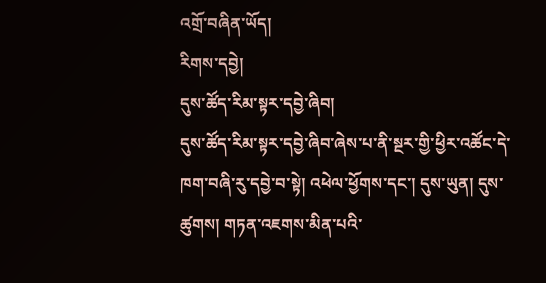འགྲོ་བཞིན་ཡོད།
རིགས་དབྱེ།
དུས་ཚོད་རིམ་སྟར་དབྱེ་ཞིབ།
དུས་ཚོད་རིམ་སྟར་དབྱེ་ཞིབ་ཞེས་པ་ནི་སྔར་གྱི་ཕྱིར་འཚོང་དེ་ཁག་བཞི་རུ་དབྱེ་བ་སྟེ། འཕེལ་ཕྱོགས་དང་། དུས་ཡུན། དུས་ཚུགས། གཏན་འཇགས་མིན་པའི་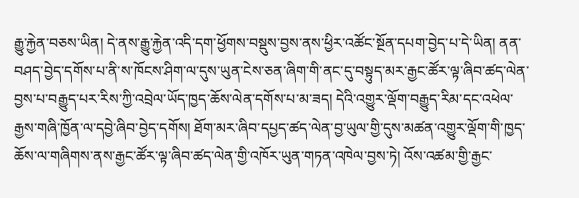རྒྱུ་རྐྱེན་བཅས་ཡིན། དེ་ནས་རྒྱུ་རྐྱེན་འདི་དག་ཕྱོགས་བསྡུས་བྱས་ནས་ཕྱིར་འཚོང་སྔོན་དཔག་བྱེད་པ་དེ་ཡིན། ནན་བཤད་བྱེད་དགོས་པ་ནི་ས་ཁོངས་ཤིག་ལ་དུས་ཡུན་ངེས་ཅན་ཞིག་གི་ནང་དུ་བསྟུད་མར་རྒྱང་ཚོར་ལྟ་ཞིབ་ཚད་ལེན་བྱས་པ་བརྒྱུད་པར་རིས་ཀྱི་འབྲེལ་ཡོད་ཁྱད་ཆོས་ལེན་དགོས་པ་མ་ཟད། དེའི་འགྱུར་ལྡོག་བརྒྱུད་རིམ་དང་འཕེལ་རྒྱས་གཞི་ཁྱོན་ལ་དབྱེ་ཞིབ་བྱེད་དགོས། ཐོག་མར་ཞིབ་དཔྱད་ཚད་ལེན་བྱ་ཡུལ་གྱི་དུས་མཚན་འགྱུར་ལྡོག་གི་ཁྱད་ཆོས་ལ་གཞིགས་ནས་རྒྱང་ཚོར་ལྟ་ཞིབ་ཚད་ལེན་གྱི་འཁོར་ཡུན་གཏན་འཁེལ་བྱས་ཏེ། འོས་འཚམ་གྱི་རྒྱང་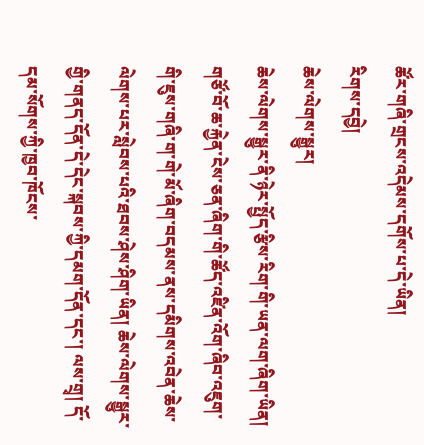ཚོར་གཞི་གྲངས་འདེམས་དགོས་པ་དེ་ཡིན།
རིགས་དབྱེ།
ཆེས་ལེགས་སྒྱུར།
ཆེས་ལེགས་སྒྱུར་ནི་ཉེར་སྤྱོད་རྩིས་རིག་གི་ཡན་ལག་ཞིག་ཡིན། གཙོ་བོ་ཆ་རྐྱེན་ངེས་ཅན་ཞིག་གི་ཚོད་འཛིན་འོག་ཞིབ་འཇུག་གི་ཇུས་གཞི་ག་གེ་མོ་ཞིག་བདམས་ནས་དམིགས་འབེན་ཆེས་ལེགས་པར་སླེབས་པའི་ཐབས་ཤེས་ཤིག་ཡིན། ཆེས་ལེགས་སྒྱུར་གྱི་གནད་དོན་དེ་དེང་སྐབས་ཀྱི་དམག་དོན་དང་། ལས་གྲྭ། དོ་དམ་སོགས་ཀྱི་ཁྱབ་ཁོངས་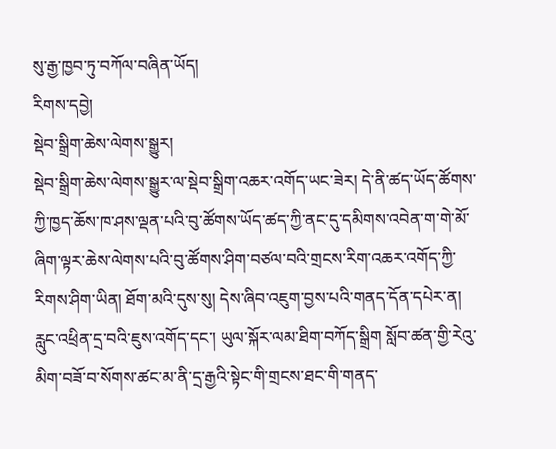སུ་རྒྱ་ཁྱབ་ཏུ་བཀོལ་བཞིན་ཡོད།
རིགས་དབྱེ།
སྡེབ་སྒྲིག་ཆེས་ལེགས་སྒྱུར།
སྡེབ་སྒྲིག་ཆེས་ལེགས་སྒྱུར་ལ་སྡེབ་སྒྲིག་འཆར་འགོད་ཡང་ཟེར། དེ་ནི་ཚད་ཡོད་ཚོགས་ཀྱི་ཁྱད་ཆོས་ཁ་ཤས་ལྡན་པའི་བུ་ཚོགས་ཡོད་ཚད་ཀྱི་ནང་དུ་དམིགས་འབེན་ག་གེ་མོ་ཞིག་ལྟར་ཆེས་ལེགས་པའི་བུ་ཚོགས་ཤིག་བཙལ་བའི་གྲངས་རིག་འཆར་འགོད་ཀྱི་རིགས་ཤིག་ཡིན། ཐོག་མའི་དུས་སུ། དེས་ཞིབ་འཇུག་བྱས་པའི་གནད་དོན་དཔེར་ན། རླུང་འཕྲིན་དྲ་བའི་ཇུས་འགོད་དང་། ཡུལ་སྐོར་ལམ་ཐིག་བཀོད་སྒྲིག སློབ་ཚན་གྱི་རེའུ་མིག་བཟོ་བ་སོགས་ཚང་མ་ནི་དྲ་རྒྱའི་སྟེང་གི་གྲངས་ཐང་གི་གནད་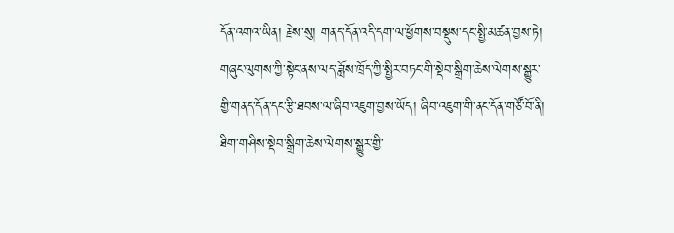དོན་འགའ་ཡིན། རྗེས་སུ། གནད་དོན་འདི་དག་ལ་ཕྱོགས་བསྡུས་དང་སྤྱི་མཚན་བྱས་ཏེ། གཞུང་ལུགས་ཀྱི་སྟེང་ནས་ལད་ཟློས་ཁྲོད་ཀྱི་སྤྱིར་བཏང་གི་སྡེབ་སྒྲིག་ཆེས་ལེགས་སྒྱུར་གྱི་གནད་དོན་དང་རྩི་ཐབས་ལ་ཞིབ་འཇུག་བྱས་ཡོད། ཞིབ་འཇུག་གི་ནང་དོན་གཙོ་བོ་ནི། ཐིག་གཤིས་སྡེབ་སྒྲིག་ཆེས་ལེགས་སྒྱུར་གྱི་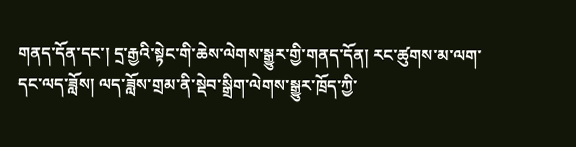གནད་དོན་དང་། དྲ་རྒྱའི་སྟེང་གི་ཆེས་ལེགས་སྒྱུར་གྱི་གནད་དོན། རང་ཚུགས་མ་ལག་དང་ལད་ཟློས། ལད་ཟློས་གྲམ་ནི་སྡེབ་སྒྲིག་ལེགས་སྒྱུར་ཁྲོད་ཀྱི་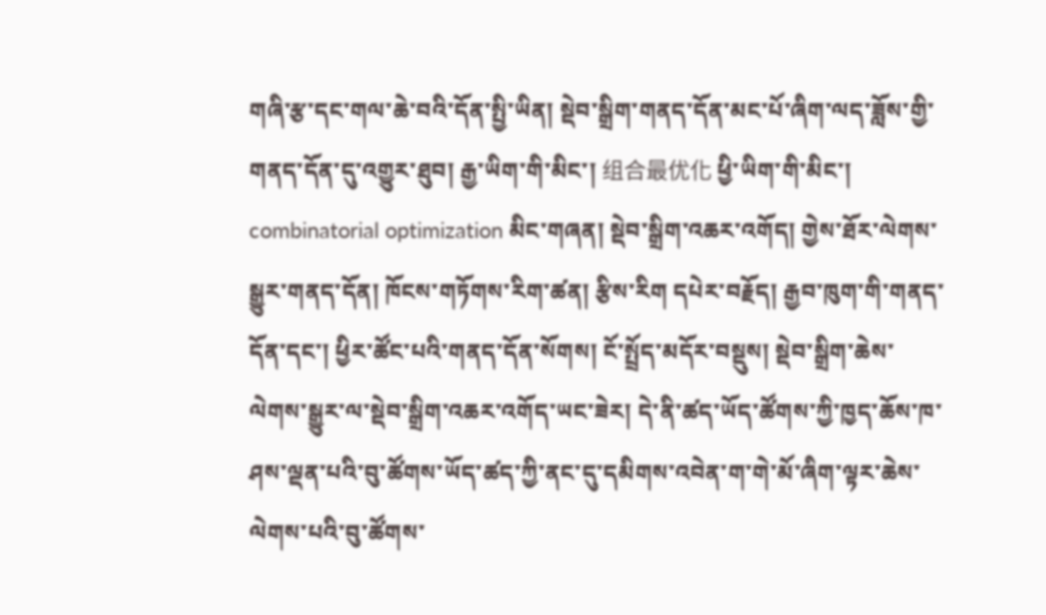གཞི་རྩ་དང་གལ་ཆེ་བའི་དོན་སྤྱི་ཡིན། སྡེབ་སྒྲིག་གནད་དོན་མང་པོ་ཞིག་ལད་ཟློས་གྱི་གནད་དོན་དུ་འགྱུར་ཐུབ། རྒྱ་ཡིག་གི་མིང་། 组合最优化 ཕྱི་ཡིག་གི་མིང་། combinatorial optimization མིང་གཞན། སྡེབ་སྒྲིག་འཆར་འགོད། གྱེས་ཐོར་ལེགས་སྒྱུར་གནད་དོན། ཁོངས་གཏོགས་རིག་ཚན། རྩིས་རིག དཔེར་བརྗོད། རྒྱབ་ཁུག་གི་གནད་དོན་དང་། ཕྱིར་ཚོང་པའི་གནད་དོན་སོགས། ངོ་སྤྲོད་མདོར་བསྡུས། སྡེབ་སྒྲིག་ཆེས་ལེགས་སྒྱུར་ལ་སྡེབ་སྒྲིག་འཆར་འགོད་ཡང་ཟེར། དེ་ནི་ཚད་ཡོད་ཚོགས་ཀྱི་ཁྱད་ཆོས་ཁ་ཤས་ལྡན་པའི་བུ་ཚོགས་ཡོད་ཚད་ཀྱི་ནང་དུ་དམིགས་འབེན་ག་གེ་མོ་ཞིག་ལྟར་ཆེས་ལེགས་པའི་བུ་ཚོགས་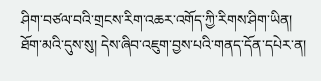ཤིག་བཙལ་བའི་གྲངས་རིག་འཆར་འགོད་ཀྱི་རིགས་ཤིག་ཡིན། ཐོག་མའི་དུས་སུ། དེས་ཞིབ་འཇུག་བྱས་པའི་གནད་དོན་དཔེར་ན།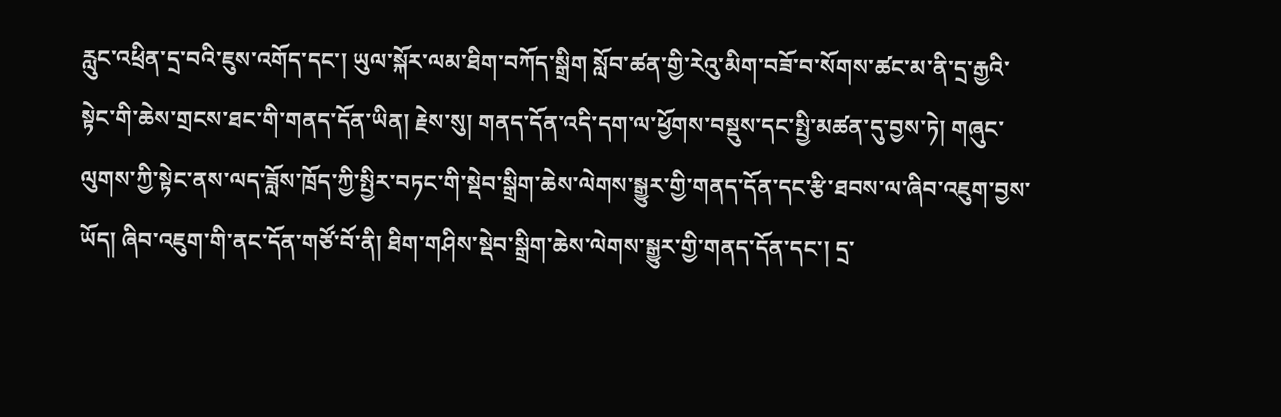རླུང་འཕྲིན་དྲ་བའི་ཇུས་འགོད་དང་། ཡུལ་སྐོར་ལམ་ཐིག་བཀོད་སྒྲིག སློབ་ཚན་གྱི་རེའུ་མིག་བཟོ་བ་སོགས་ཚང་མ་ནི་དྲ་རྒྱའི་སྟེང་གི་ཆེས་གྲངས་ཐང་གི་གནད་དོན་ཡིན། རྗེས་སུ། གནད་དོན་འདི་དག་ལ་ཕྱོགས་བསྡུས་དང་སྤྱི་མཚན་དུ་བྱས་ཏེ། གཞུང་ལུགས་ཀྱི་སྟེང་ནས་ལད་ཟློས་ཁྲོད་ཀྱི་སྤྱིར་བཏང་གི་སྡེབ་སྒྲིག་ཆེས་ལེགས་སྒྱུར་གྱི་གནད་དོན་དང་རྩི་ཐབས་ལ་ཞིབ་འཇུག་བྱས་ཡོད། ཞིབ་འཇུག་གི་ནང་དོན་གཙོ་བོ་ནི། ཐིག་གཤིས་སྡེབ་སྒྲིག་ཆེས་ལེགས་སྒྱུར་གྱི་གནད་དོན་དང་། དྲ་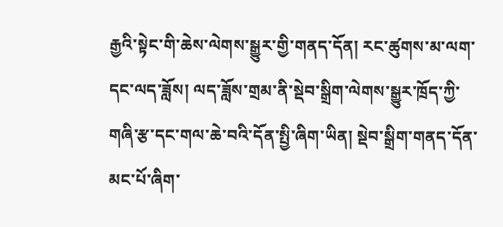རྒྱའི་སྟེང་གི་ཆེས་ལེགས་སྒྱུར་གྱི་གནད་དོན། རང་ཚུགས་མ་ལག་དང་ལད་ཟློས། ལད་ཟློས་གྲམ་ནི་སྡེབ་སྒྲིག་ལེགས་སྒྱུར་ཁྲོད་ཀྱི་གཞི་རྩ་དང་གལ་ཆེ་བའི་དོན་སྤྱི་ཞིག་ཡིན། སྡེབ་སྒྲིག་གནད་དོན་མང་པོ་ཞིག་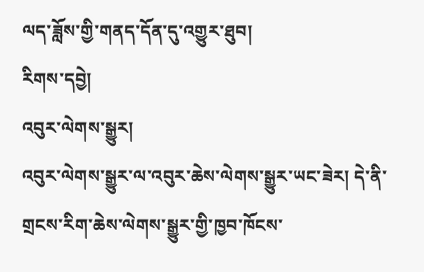ལད་ཟློས་གྱི་གནད་དོན་དུ་འགྱུར་ཐུབ།
རིགས་དབྱེ།
འབུར་ལེགས་སྒྱུར།
འབུར་ལེགས་སྒྱུར་ལ་འབུར་ཆེས་ལེགས་སྒྱུར་ཡང་ཟེར། དེ་ནི་གྲངས་རིག་ཆེས་ལེགས་སྒྱུར་གྱི་ཁྱབ་ཁོངས་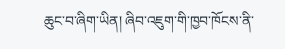ཆུང་བ་ཞིག་ཡིན། ཞིབ་འཇུག་གི་ཁྱབ་ཁོངས་ནི་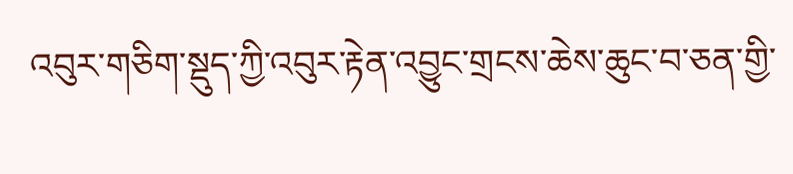འབུར་གཅིག་སྡུད་ཀྱི་འབུར་རྟེན་འབྱུང་གྲངས་ཆེས་ཆུང་བ་ཅན་གྱི་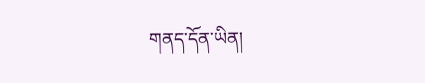གནད་དོན་ཡིན།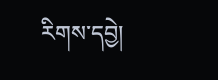རིགས་དབྱེ།